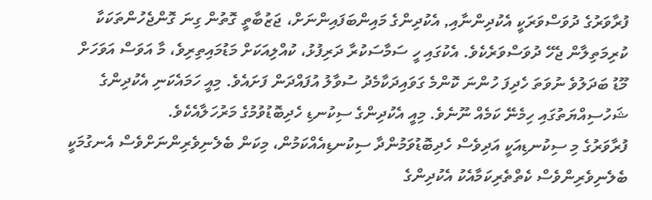ފުރާވަރުގެ ދުވަސްވަރަކީ އެކުދިންނާއި, އެކުދިންގެ މައިންބަފައިންނަށް، ޖަޒުބާތީ ގޮތުން ގިނަ ގޮންޖެހުންތަކަކާ ކުރިމަތިލާން ޖެހޭ ދުވަސްވަރެކެވެ. އެކުގައި ހީ ސަމާސަކުރާ ދަރިފުޅު، ކުއްލިއަކަށް މަޑުމައިތިރިވެ، މާ އަވަސް އަވަހަށް މޫޑު ބަދަލުވެ ނުވަތަ ހެދިފަ ހުންނަ ކޮންމެ ގަވައިދަކާމެދު ސުވާލު އުފައްދަން ފަށައެވެ. މިއީ ހަމައެކަނި އެކުދިންގެ ޝަހުސިއްޔަތުގައި ހިމެނޭ ކަމެއް ނޫނެވެ. މިއީ އެކުދިންގެ ސިކުނޑި ހެދިބޮޑުވުމުގެ މަރުހަލާއެކެވެ.
ފުރާވަރުގެ މި ސިކުނޑިއަކީ އަދިވެސް ހެދިބޮޑުވަމުންދާ ސިކުނޑިއެއްކަމުން، މިކަން ބެލެނިވެރިންނަށްވެސް އެނގުމަކީ ބެލެނިވެރިންވެސް ކެތްތެރިކަމާއެކު އެކުދިންގެ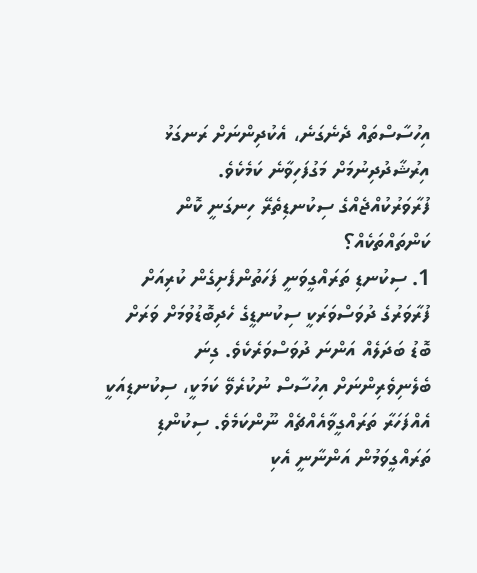އިހުސާސްތައް ދެނެގަނެ، އެކުދިންނަށް ރަނގަޅު އިރުޝާދުދިނުމަށް މަގުފަހިވާނެ ކަމެކެވެ.
ފުރާވަރުކުއްޖެއްގެ ސިކުނޑިތެރޭ ހިނގަނީ ކޮން ކަންތައްތަކެއް؟
1. ސިކުނޑި ތަރައްގީވަނީ ފަހަތުންފެށިގެން ކުރިއަށް
ފުރާވަރުގެ ދުވަސްވަރަކީ ސިކުނޑީގެ ހެދިބޮޑުވުމަށް ވަރަށް ބޮޑު ބަދަލެއް އަންނަ ދުވަސްވަރެކެވެ. ގިނަ ބެލެނިވެރިންނަށް އިހުސާސް ނުކުރެވޭ ކަމަކީ، ސިކުނޑިއަކީ އެއްފަހަރާ ތަރައްގީވާއެއްޗެއް ނޫންކަމެވެ. ސިކުންޑި ތަރައްގީވަމުން އަންނާނީ އެކި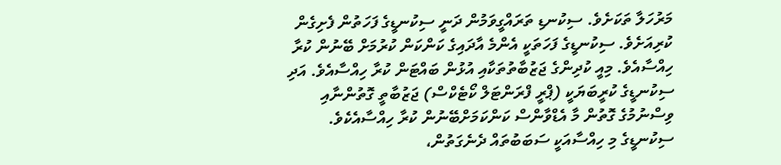މަރުހަލާ ތަކަށެވެ. ސިކުނޑި ތަރައްގީވަމުން ދަނީ ސިކުނޑީގެ ފަހަތުން ފެށިގެން ކުރިއަށެވެ. ސިކުނޑީގެ ފަހަތަކީ އެންމެ އާދައިގެ ކަންކަން ކުރުމަށް ބޭނުން ކުރާ ހިއްސާއެވެ. މިއީ ކުދިންގެ ޖަޒުބާތުތަކާއި އުޅުން ބައްޓަން ކުރާ ހިއްސާއެވެ. އަދި ސިކުނޑީގެ ކުރީބަޔަކީ (ޕްރީ ފްރަންޓަލް ކޯޓެކްސް) ޖަޒުބާތީ ގޮތުންނާއި ވިސްނުމުގެ ގޮތުން މާ އެޑްވާންސް ކަންކަމަށްބޭނުން ކުރާ ހިއްސާއެކެވެ. ސިކުނޑީގެ މި ހިއްސާއަކީ ސަބަބުތައް ދެނެގަތުން،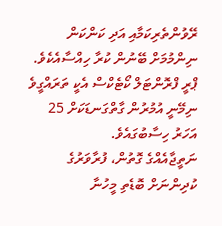ރޭވުންތެރިކަމާއި އަދި ކަންކަން ނިންމުމަށް ބޭނުން ކުރާ ހިއްސާއެކެވެ. ޕްރީ ފްރޮންޓަލް ކޯޓެކްސް އެކީ ތަރައްގީވެ ނިމޭނީ އުމުރުން ގާތްގަނޑަކަށް 25 އަހަރު ހިސާބުގައެވެ.
ނަތީޖާއެއްގެ ގޮތުން، ފުރާވަރުގެ ކުދިންނަށް ބޮޑެތި މީހުނާ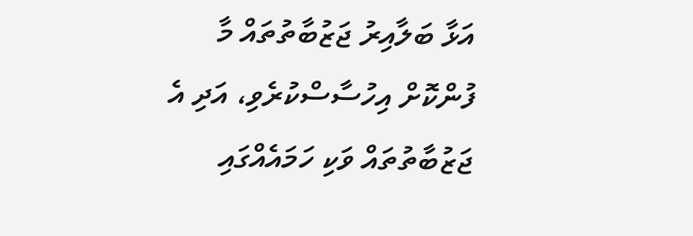އަޅާ ބަލާއިރު ޖަޒުބާތުތައް މާ ފުންކޮށް އިހުސާސްކުރެވި، އަދި އެ ޖަޒުބާތުތައް ވަކި ހަމައެއްގައި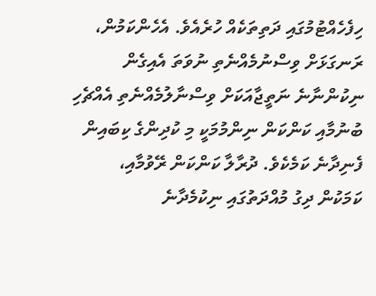ހިފެހެއްޓުމުގައި ދަތިތަކެއް ހުރެއެވެ. އެހެންކަމުން، ރަނގަޅަށް ވިސްނުމެއްނެތި ނުވަތަ އެއިގެން ނިކުންނާނެ ނަތީޖާއަކަށް ވިސްނާލުމެއްނެތި އެއްޗެހި ބުނުމާއި ކަންކަން ނިންމުމަކީ މި ކުދިންގެ ކިބައިން ފެނިދާނެ ކަމެކެވެ. ދުރާލާ ކަންކަން ރޭވުމާއި، ކަމަކުން ދިގު މުއްދަތުގައި ނިކުމެދާނެ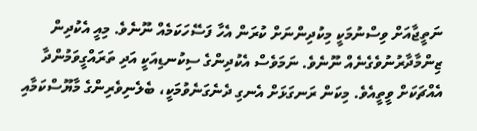ނަތީޖާއަށް ވިސްނުމަކީ މިކުދިންނަށް ކުރަން އެހާ ފަސޭހަކަމެއް ނޫނެވެ. މިއީ އެކުދިން ޒިންމާދާރުނުވެގެނެއް ނޫނެވެ. ނަމަވެސް އެކުދިންގެ ސިކުނޑިއަކީ އަދި ތަރައްގީވަމުންދާ އެއްޗަކަށް ވީތީއެވެ. މިކަން ރަނގަޅަށް އެނގި ދެނެގަނެވުމަކީ، ބެލެނިވެރިންގެ މާޔޫސްކަމާއި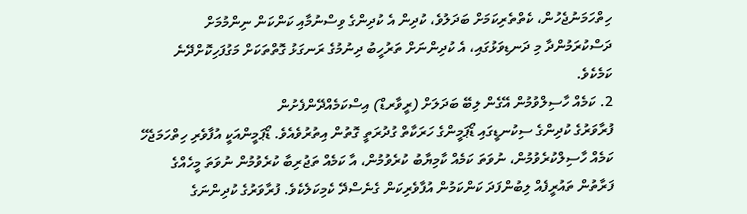ހިތްހަމަނުޖެހުން، ކެތްތެރިކަމަށް ބަދަލުވެ، ކުދިން އެ ކުދިންގެ ވިސްނުމާއި ކަންކަން ނިންމުމަށް ދަސްކުރަމުންދާ މި ދަނޑިވަޅުގައި، އެ ކުދިންނަށް ތަރުހީބު ދިނުމުގެ ރަނގަޅު ގޮތްތަކަށް މަގުފަހިކޮށްދޭނެ ކަމެކެވެ.
2. ކަމެއް ހާސިލްވުމުން އޭގެން ލިބޭ ބަދަލަށް (ރީވާރޑް) އިސްކަމެއްދޭންފެށުން
ފުރާވަރުގެ ކުދިންގެ ސިކުނޑީގައި ޑޯޕަމީންގެ ހަރަކާތް ގުދުރަތީ ގޮތުން އިތުރުވެއެވެ. ޑޯޕަމީންއަކީ އުފާވެރި ހިތްހަމަޖެހޭ ކަމެއް ހާސިލްކުރެވުމުން، ނުވަތަ ކަމެއް ކާމިޔާބު ކުރެވުމުން، އާ ކަމެއް ތަޖުރިބާ ކުރެވުމުން ނުވަތަ މީހެއްގެ ފަރާތުން ތައުރީފެއް ލިބުންފަދަ ކަންކަމުން އުފާވެރިކަން ގެނެސްދޭ ކެމިކަލެކެވެ. ފުރާވަރުގެ ކުދިންނަގެ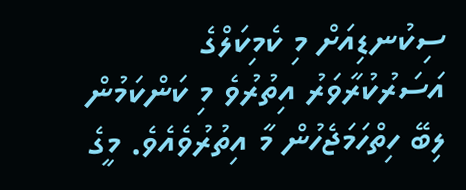ސިކުނޑިއަށް މި ކެމިކަލްގެ އަސަރުކުރާވަރު އިތުރުވެ މި ކަންކަމުން ލިބޭ ހިތްހަމަޖެހުން މާ އިތުރުވެއެވެ. މީގެ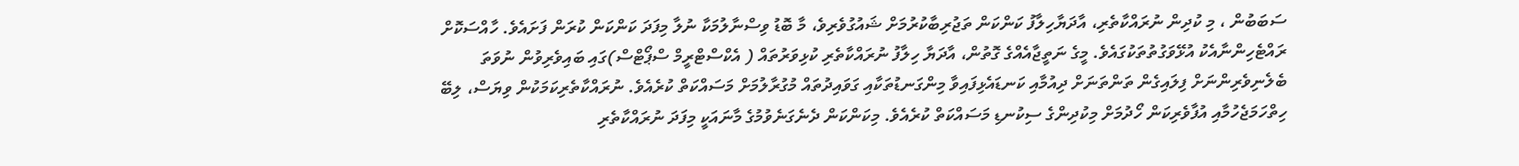ސަބަބުން ، މި ކުދިން ނުރައްކާތެރި، އާދަޔާހިލާފު ކަންކަން ތަޖުރިބާކުރުމަށް ޝައުގުވެރިވެ، މާ ބޮޑު ވިސްނާލުމަކާ ނުލާ މިފަދަ ކަންކަން ކުރަން ފަށައެވެ. ހާއްސަކޮށް ރައްޓެހިންނާއެކު އުޅޭވަގުތުތަކުގައެވެ. މީގެ ނަތީޖާއެއްގެ ގޮތުން، އާދަޔާ ހިލާފު ނުރައްކާތެރި ކުޅިވަރުތައް ( އެކްސްޓްރީމް ސްޕޯޓްސް)ގައި ބައިވެރިވުން ނުވަތަ ބެލެނިވެރިންނަށް ފިލައިގެން ތަންތަނަށް ދިއުމާއި ކަނޑައެޅިފައިވާ މިންގަނޑުތަކާއި ގަވައިދުތައް މުގުރާލުމަށް މަސައްކަތް ކުރެއެވެ. ނުރައްކާތެރިކަމަކުން ވިޔަސް، ލިބޭ ހިތްހަމަޖެހުމާއި އުފާވެރިކަން ހޯދުމަށް މިކުދިންގެ ސިކުނޑި މަސައްކަތް ކުރެއެވެ. މިކަންކަން ދެނެގަނެވުމުގެ މާނައަކީ މިފަދަ ނުރައްކާތެރި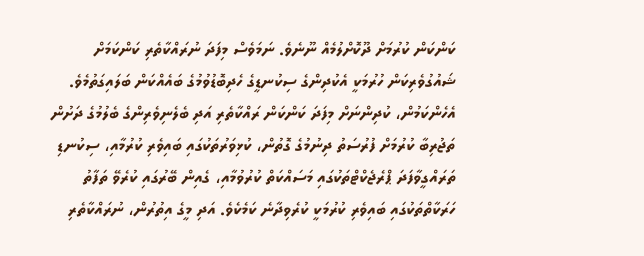ކަންކަން ކުރުމަށް ދޫކޮށްލުމެއް ނޫނެވެ. ނަމަވެސް މިފަދަ ނުރައްކާތެރި ކަންކަމަށް ޝައުގުވެރިކަން ހުރުމަކީ އެކުދިންގެ ސިކުނޑީގެ ހެދިބޮޑުވުމުގެ ބައެއްކަން ބަލައިގަތުމެވެ. އެހެންކަމުން، ކުދިންނަށް މިފަދަ ކަންކަން ރައްކާތެރި އަދި ބެލެނިވެރިންގެ ބެލުމުގެ ދަށުން ތަޖުރިބާ ކުރުމަށް ފުރުސަތު ދިނުމުގެ ގޮތުން، ކުޅިވަރުތަކުގައި ބައިވެރި ކުރުމާއި، ސިކުނޑި ތަރައްގީވާފަދަ ޕްރެޖެކްޓްތަކުގައި މަސައްކަތް ކުރުވުމާއި، ގެއިން ބޭރުގައި ކުރެވޭ ތަފާތު ހަރަކާތްތަކުގައި ބައިވެރި ކުރުމަކީ ކުރެވިދާނެ ކަމެކެވެ. އަދި މީގެ އިތުރުން، ނުރައްކާތެރި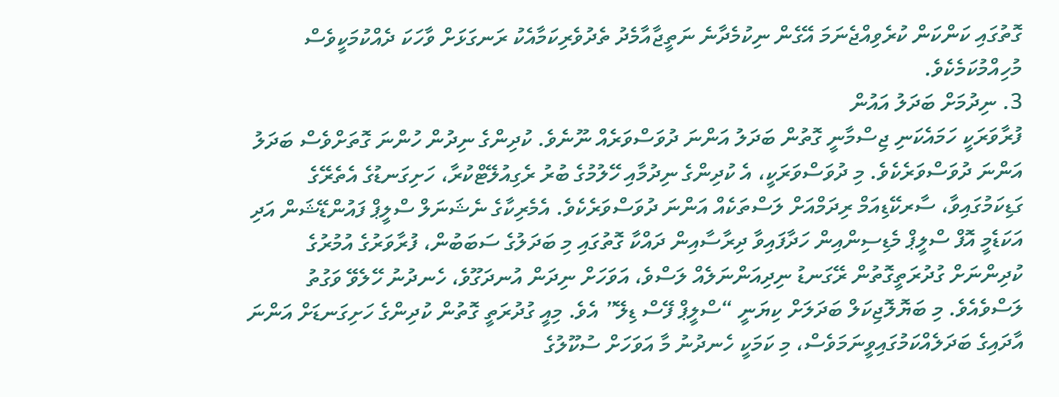ގޮތުގައި ކަންކަން ކުރެވިއްޖެނަމަ އޭގެން ނިކުމެދާނެ ނަތީޖާއާމެދު ތެދުވެރިކަމާއެކު ރަނގަޅަށް ވާހަކަ ދެއްކުމަކީވެސް މުހިއްމުކަމެކެވެ.
3. ނިދުމަށް ބަދަލު އައުން
ފުރާވަރަކީ ހަމައެކަނި ޖިސްމާނީ ގޮތުން ބަދަލު އަންނަ ދުވަސްވަރެއް ނޫނެވެ. ކުދިންގެ ނިދުން ހުންނަ ގޮތަށްވެސް ބަދަލު އަންނަ ދުވަސްވަރެކެވެ. މި ދުވަސްވަރަކީ، އެ ކުދިންގެ ނިދުމާއި ހޭލުމުގެ ބުރު ރެގިއުލޭޓްކުރާ، ހަށިގަނޑުގެ އެތެރޭގެ ގަޑިކަމުގައިވާ، ސާރކޭޑިއަމް ރިދަމްއަށް ލަސްތަކެއް އަންނަ ދުވަސްވަރެކެވެ. އެމެރިކާގެ ނެޝަނަލް ސްލީޕް ފައުންޑޭޝަން އަދި އަކަޑެމީ އޮފް ސްލީޕް މެޑިސިންއިން ހަދާފައިވާ ދިރާސާއިން ދައްކާ ގޮތުގައި މި ބަދަލުގެ ސަބަބުން، ފުރާވަރުގެ އުމުރުގެ ކުދިންނަށް ގުދުރަތީގޮތުން ރޭގަނޑު ނިދިއަންނަލެއް ލަސްވެ، އަވަހަށް ނިދަން އުނދަގޫވެ، ހެނދުނު ހޭލެވޭ ވަގުތު ލަސްވެއެވެ. މި ބަޔޮލޮޖިކަލް ބަދަލަށް ކިޔަނީ “ސްލީޕް ފޭސް ޑިލޭ” އެވެ. މިއީ ގުދުރަތީ ގޮތުން ކުދިންގެ ހަށިގަނޑަށް އަންނަ އާދައިގެ ބަދަލެއްކަމުގައިވީނަމަވެސް، މި ކަމަކީ ހެނދުނު މާ އަވަހަށް ސުކޫލުގެ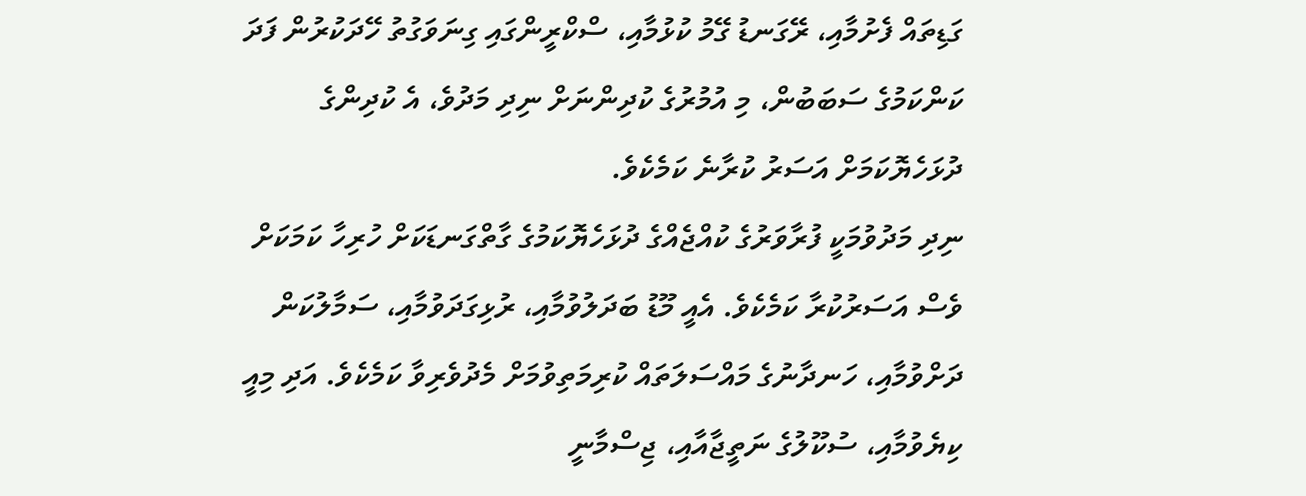ގަޑިތައް ފެށުމާއި، ރޭގަނޑު ގޭމު ކުޅުމާއި، ސްކްރީންގައި ގިނަވަގުތު ހޭދަކުރުން ފަދަ ކަންކަމުގެ ސަބަބުން، މި އުމުރުގެ ކުދިންނަށް ނިދި މަދުވެ، އެ ކުދިންގެ ދުޅަހެޔޮކަމަށް އަސަރު ކުރާނެ ކަމެކެވެ.
ނިދި މަދުވުމަކީ ފުރާވަރުގެ ކުއްޖެއްގެ ދުޅަހެޔޮކަމުގެ ގާތްގަނޑަކަށް ހުރިހާ ކަމަކަށް ވެސް އަސަރުކުރާ ކަމެކެވެ. އެއީ މޫޑު ބަދަލުވުމާއި، ރުޅިގަދަވުމާއި، ސަމާލުކަން ދަށްވުމާއި، ހަނދާނުގެ މައްސަލަތައް ކުރިމަތިވުމަށް މެދުވެރިވާ ކަމެކެވެ. އަދި މިއީ ކިޔެވުމާއި، ސުކޫލުގެ ނަތީޖާއާއި، ޖިސްމާނީ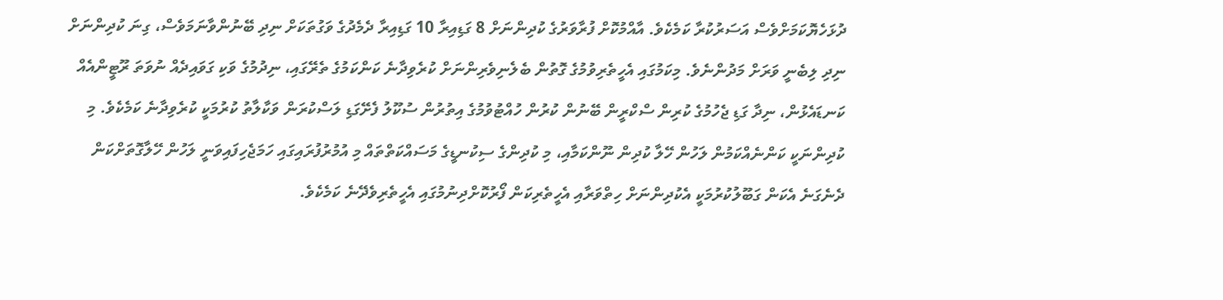ދުޅަހެޔޮކަމަށްވެސް އަސަރުކުރާ ކަމެކެވެ. އާއްމުކޮށް ފުރާވަރުގެ ކުދިންނަށް 8 ގަޑިއިރާ 10 ގަޑިއިރާ ދެމެދުގެ ވަގުތަކަށް ނިދި ބޭނުންވާނަމަވެސް، ގިނަ ކުދިންނަށް ނިދި ލިބެނީ ވަރަށް މަދުންނެވެ. މިކަމުގައި އެހީތެރިވުމުގެ ގޮތުން ބެލެނިވެރިންނަށް ކުރެވިދާނެ ކަންކަމުގެ ތެރޭގައި، ނިދުމުގެ ވަކި ގަވައިދެއް ނުވަތަ ރޫޓީންއެއް ކަނޑައެޅުން، ނިދާ ގަޑި ޖެހުމުގެ ކުރިން ސްކްރީން ބޭނުން ކުރުން ހުއްޓުވުމުގެ އިތުރުން ސުކޫލު ފެށޭގަޑި ލަސްކުރަން ވަކާލާތު ކުރުމަކީ ކުރެވިދާނެ ކަމެކެވެ. މި ކުދިންނަކީ ކަންނެއްކަމުން ލަހުން ހޭލާ ކުދިން ނޫންކަމާއި، މި ކުދިންގެ ސިކުނޑީގެ މަސައްކަތްތައް މި އުމުރުފުރައިގައި ހަމަޖެހިފައިވަނީ ލަހުން ހޭލާގޮތަށްކަން ދެނެގަނެ އެކަން ގަބޫލުކުރުމަކީ އެކުދިންނަށް ހިތްވަރާއި އެހީތެރިކަން ފޯރުކޮށްދިނުމުގައި އެހީތެރިވެދޭނެ ކަމެކެވެ.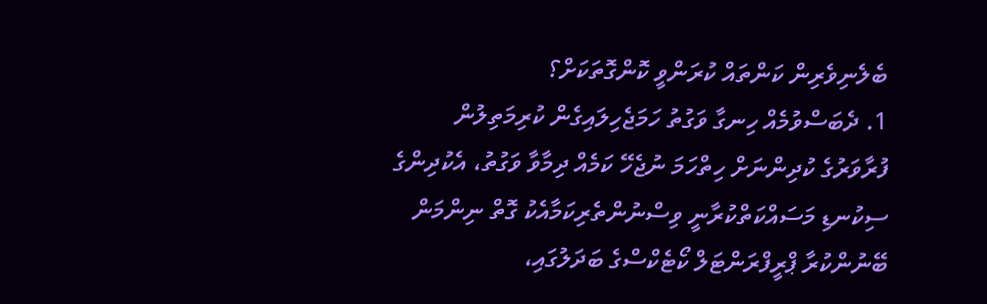ބެލެނިވެރިން ކަންތައް ކުރަންވީ ކޮންގޮތަކަށް؟
1. ދެބަސްވުމެއް ހިނގާ ވަގުތު ހަމަޖެހިލައިގެން ކުރިމަތިލުން
ފުރާވަރުގެ ކުދިންނަށް ހިތްހަމަ ނުޖެހޭ ކަމެއް ދިމާވާ ވަގުތު، އެކުދިންގެ ސިކުނޑި މަސައްކަތްކުރާނީ ވިސްނުންތެރިކަމާއެކު ގޮތް ނިންމަން ބޭނުންކުރާ ޕްރީފްރަންޓަލް ކޯޓެކްސްގެ ބަދަލުގައި،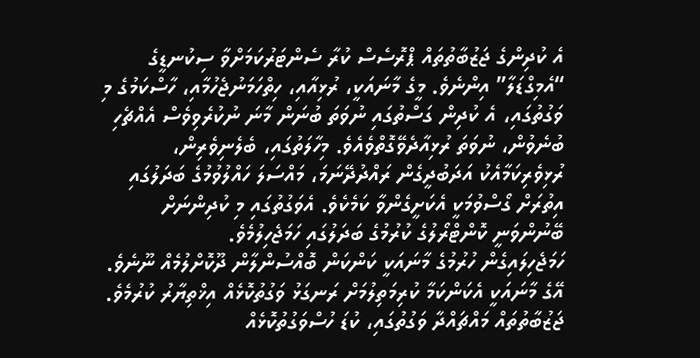އެ ކުދިންގެ ޖަޒުބާތުތައް ޕްރޮސެސް ކުރާ ސެންޓަރުކަމަށްވާ ސިކުނޑީގެ “އެމިގްޑަލާ” އިންނެވެ. މީގެ މާނައަކީ، ރުޅިއާއި، ހިތްހަމަނުޖެހުމާއި، ހާސްކަމުގެ މި ވަގުތުގައި، އެ ކުދިން ގަސްތުގައި ނުވަތަ ބުނަން މާނަ ނުކުރެވިވެސް އެއްޗެހި ބުނެވުން، ނުވަތަ ރުޅިއާދެވޭގޮތްވެއެވެ. މިހާލަތުގައި، ބެލެނިވެރިން، ރުޅިވެރިކަމާއެކު އަދަބުދީގެން ރައްދުދޭނަމަ، މައްސަލަ ހައްލުވުމުގެ ބަދަލުގައި އިތުރަށް ގޯސްވުމަކީ އެކަށީގެންވާ ކަމެކެވެ. އެވަގުތުގައި މި ކުދިންނަށް ބޭނުންވަނީ ކޮންޓްރޯލުގެ ކުރުމުގެ ބަދަލުގައި ހަމަޖެހިލުމެވެ.
ހަމަޖެހިލައިގެން ހުރުމުގެ މާނައަކީ ކަންކަން ބޮއްސުންލާން ދޫކޮށްލުމެއް ނޫނެވެ. އޭގެ މާނައަކީ އެކަންކަމާ ކުރިމަތިލުމަށް ރަނގަޅު ވަގުތުކޮޅެއް އިޚްތިޔާރު ކުރުމެވެ. ޖަޒުބާތުތައް މައްޗައްދާ ވަގުތުގައި، ކުޑަ ހުސްވަގުތުކޮޅެއް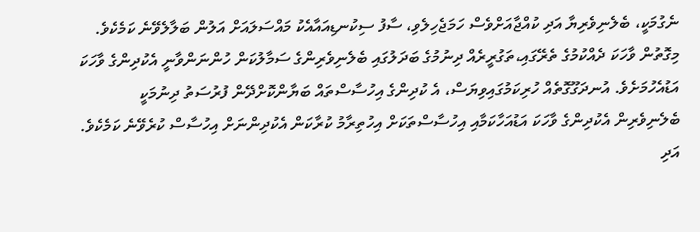ނެގުމަކީ، ބެލެނިވެރިޔާ އަދި ކުއްޖާއަށްވެސް ހަމަޖެހިލެވި، ސާފު ސިކުނޑިއައާއެކު މައްސަލައަށް އަލުން ބަލާލެވޭނެ ކަމެކެވެ. މިގޮތުން ވާހަކަ ދެއްކުމުގެ ތެރޭގައި،ތަގުރީރެއް ދިނުމުގެ ބަދަލުގައި ބެލެނިވެރިންގެ ސަމާލުކަން ހުންނަންވާނީ އެކުދިންގެ ވާހަކަ އަޑުއެހުމަށެވެ. އުނދަގޫގޮތެއް ހުރިކަމުގައިވިޔަސް، އެ ކުދިންގެ އިހުސާސްތައް ބަޔާންކޮށްދޭން ފުރުސަތު ދިނުމަކީ ބެލެނިވެރިން އެކުދިންގެ ވާހަކަ އަޑުއަހާކަމާއި އިހުސާސްތަކަށް އިހުތިރާމު ކުރާކަން އެކުދިންނަށް އިހުސާސް ކުރެވޭނެ ކަމެކެވެ. އަދި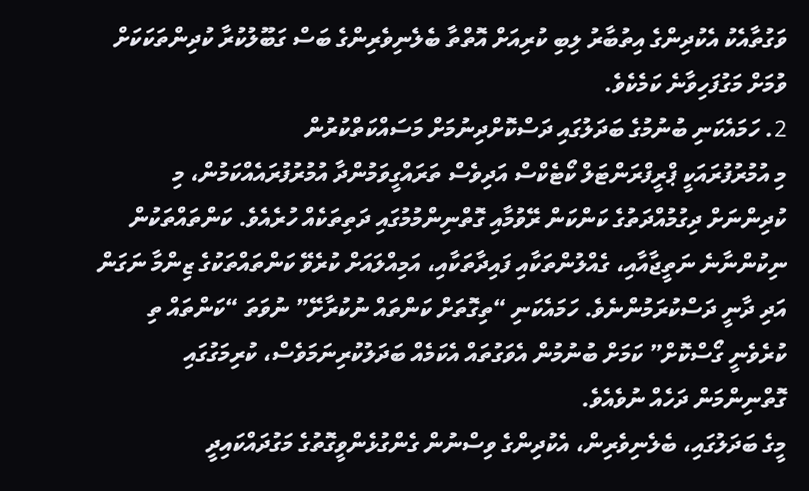ވަގުތާއެކު އެކުދިންގެ އިތުބާރު ލިބި ކުރިއަށް އޮތްތާ ބެލެނިވެރިންގެ ބަސް ގަބޫލުކުރާ ކުދިންތަކަކަށް ވުމަށް މަގުފަހިވާނެ ކަމެކެވެ.
2. ހަމައެކަނި ބުނުމުގެ ބަދަލުގައި ދަސްކޮށްދިނުމަށް މަސައްކަތްކުރުން
މި އުމުރުފުރައަކީ ޕްރީފްރަންޓަލް ކޯޓެކްސް އަދިވެސް ތަރައްގީވަމުންދާ އުމުރުފުރައެއްކަމުން، މި ކުދިންނަށް ދިގުމުއްދަތުގެ ކަންކަން ރޭވުމާއި ގޮތްނިންމުމުގައި ދަތިތަކެއް ހުރެއެވެ. ކަންތައްތަކުން ނިކުންނާނެ ނަތީޖާއާއި، ގެއްލުންތަކާއި ފައިދާތަކާއި، އަމިއްލައަށް ކުރެވޭ ކަންތައްތަކުގެ ޒިންމާ ނަގަން އަދި ދާނީ ދަސްކުރަމުންނެވެ. ހަމައެކަނި “ތިގޮތަށް ކަންތައް ނުކުރާށޭ” ނުވަތަ “ކަންތައް ތި ކުރެވެނީ ގޯސްކޮށް” ކަމަށް ބުނުމުން އެވަގުތައް އެކަމެއް ބަދަލުކުރިނަމަވެސް، ކުރިމަގުގައި ގޮތްނިންމަން ދަހެއް ނުވެއެވެ.
މީގެ ބަދަލުގައި، ބެލެނިވެރިން، އެކުދިންގެ ވިސްނުން ގެންގުޅެންވީގޮތުގެ މަގުދައްކައިދީ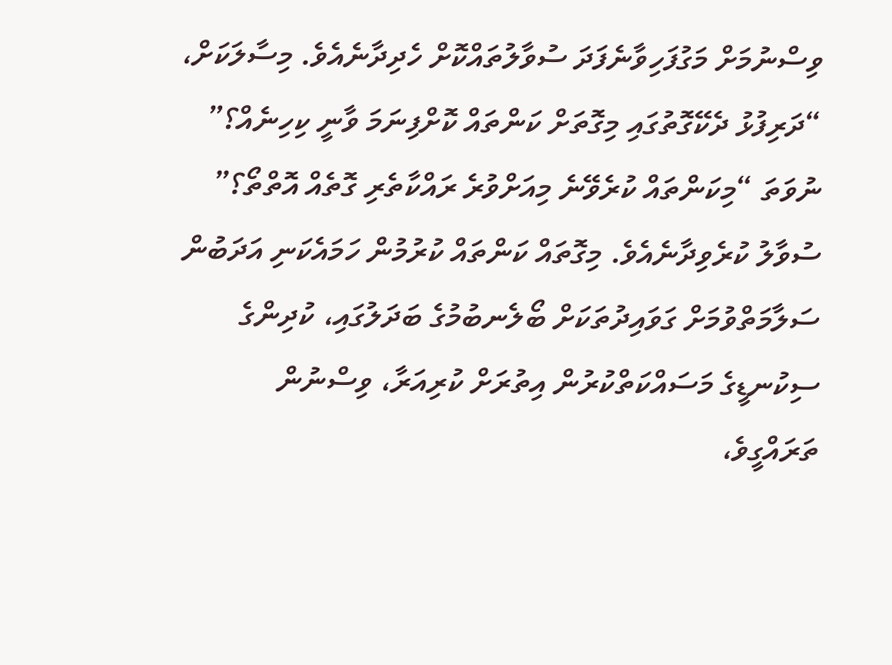ވިސްނުމަށް މަގުފަހިވާނެފަދަ ސުވާލުތައްކޮށް ހެދިދާނެއެވެ. މިސާލަކަށް، “ދަރިފުޅު ދެކޭގޮތުގައި މިގޮތަށް ކަންތައް ކޮށްފިނަމަ ވާނީ ކިހިނެއް؟” ނުވަތަ “މިކަންތައް ކުރެވޭނެ މިއަށްވުރެ ރައްކާތެރި ގޮތެއް އޮތްތޯ؟” ސުވާލު ކުރެވިދާނެއެވެ. މިގޮތައް ކަންތައް ކުރުމުން ހަމައެކަނި އަދަބުން ސަލާމަތްވުމަށް ގަވައިދުތަކަށް ބޯލެނބުމުގެ ބަދަލުގައި، ކުދިންގެ ސިކުނޑީގެ މަސައްކަތްކުރުން އިތުރަށް ކުރިއަރާ، ވިސްނުން ތަރައްގީވެ،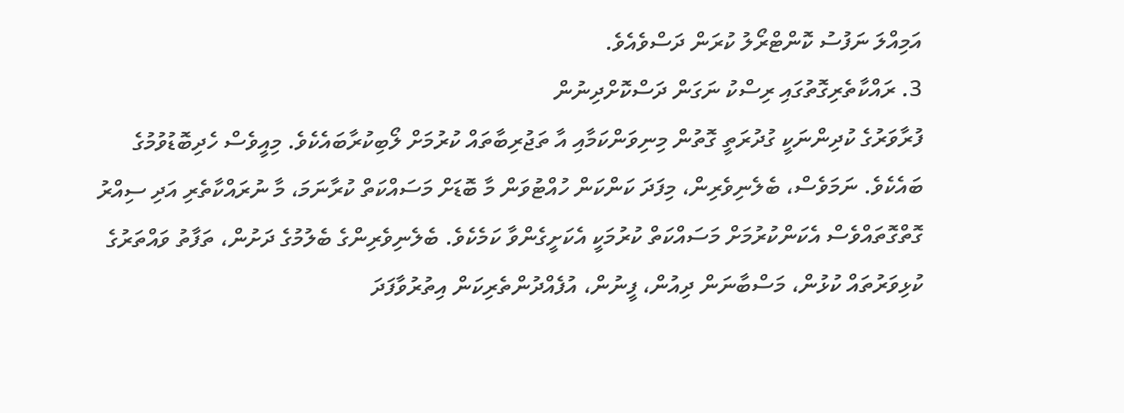އަމިއްލަ ނަފުސު ކޮންޓްރޯލު ކުރަން ދަސްވެއެވެ.
3. ރައްކާތެރިގޮތުގައި ރިސްކު ނަގަން ދަސްކޮށްދިނުން
ފުރާވަރުގެ ކުދިންނަކީ ގުދުރަތީ ގޮތުން މިނިވަންކަމާއި އާ ތަޖުރިބާތައް ކުރުމަށް ލޯބިކުރާބައެކެވެ. މިއީވެސް ހެދިބޮޑުވުމުގެ ބައެކެވެ. ނަމަވެސް، ބެލެނިވެރިން، މިފަދަ ކަންކަން ހުއްޓުވަން މާ ބޮޑަށް މަސައްކަތް ކުރާނަމަ، މާ ނުރައްކާތެރި އަދި ސިއްރު ގޮތްގޮތައްވެސް އެކަންކުރުމަށް މަސައްކަތް ކުރުމަކީ އެކަށީގެންވާ ކަމެކެވެ. ބެލެނިވެރިންގެ ބެލުމުގެ ދަށުން، ތަފާތު ވައްތަރުގެ ކުޅިވަރުތައް ކުޅުން، މަސްބާނަން ދިއުން، ފީނުން، އުފެއްދުންތެރިކަން އިތުރުވާފަދަ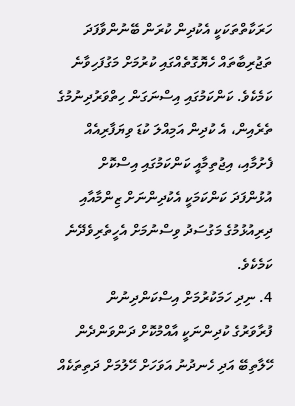ހަރަކާތްތަކަކީ އެކުދިން ކުރަން ބޭނުންވާފަދަ ތަޖުރިބާތައް ހެޔޮގޮތެއްގައި ކުރުމަށް މަގުފަހިވާނެ ކަމެކެވެ. ކަންކަމުގައި އިސްނަގަން ހިތްވަރުދިނުމުގެ ތެރެއިން، އެ ކުދިން އަމިއްލަ ކުޑަ ވިޔަފާރިއެއް ފެށުމާއި، އިޖުތިމާއީ ކަންކަމުގައި އިސްކޮށް އުޅުންފަދަ ކަންކަމަކީ އެކުދިންނަށް ޒިންމާއާއި ދިރިއުޅުމުގެ މަގުސަދު ވިސްނުމަށް އެހީތެރިވެދޭނެ ކަމެކެވެ.
4. ނިދި ހަމަކުރުމަށް އިސްކަންދިނުން
ފުރާވަރުގެ ކުދިންނަކީ އާއްމުކޮށް ދަންވަންދެން ހޭލާތިބޭ އަދި ހެނދުނު އަވަހަށް ހޭލުމަށް ދަތިތަކެއް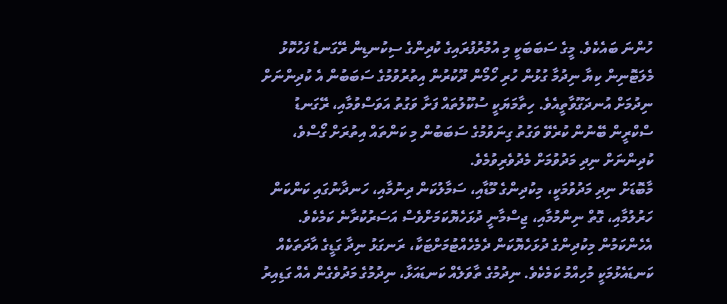ހުންނަ ބައެކެވެ. މީގެ ސަބަބަކީ މި އުމުރުފުރައިގެ ކުދިންގެ ސިކުނޑިން ރޭގަނޑު ފަހުކޮޅު މެލަޓޮނިން ކިޔާ ނިދުމާ ގުޅުން ހުރި ހޯމޯން ދޫކުރުން އިތުރުވުމުގެ ސަބަބުން އެ ކުދިންނަށް ނިދުމަށް އުނދަގޫވާތީއެވެ. ހިތާމަޔަކީ ސުކޫލުތައް ފަށާ ވަގުތު އަވަސްވުމާއި، ރޭގަނޑު ސްކްރީން ބޭނުން ކުރެވޭ ވަގުތު ގިނަވުމުގެ ސަބަބުން މި ކަންތައް އިތުރަށް ގޯސްވެ، ކުދިންނަށް ނިދި މަދުވުމަށް މެދުވެރިވުމެވެ.
މާބޮޑަށް ނިދި މަދުވުމަކީ، މިކުދިންގެ މޫޑާއި، ސަމާލުކަން ދިނުމާއި، ހަނދާނުގައި ކަންކަން ހަރުލުމާއި، ގޮތް ނިންމުމާއި، ޖިސްމާނީ ދުޅަހެޔޮކަމަށްވެސް އަސަރުކުރާނެ ކަމެކެވެ. އެހެންކަމުން މިކުދިންގެ ދުޅަހެޔޮކަން ދެމެހެއްޓުމަށްޓަކާ، ރަނގަޅު ނިދާ ގަޑީގެ އާދަތަކެއް ކަނޑައެޅުމަކީ މުހިއްމު ކަމެކެވެ. ނިދުމުގެ ތާވަލެއް ކަނޑައަޅާ، ނިދުމުގެ މަދުވެގެން އެއް ގަޑިއިރު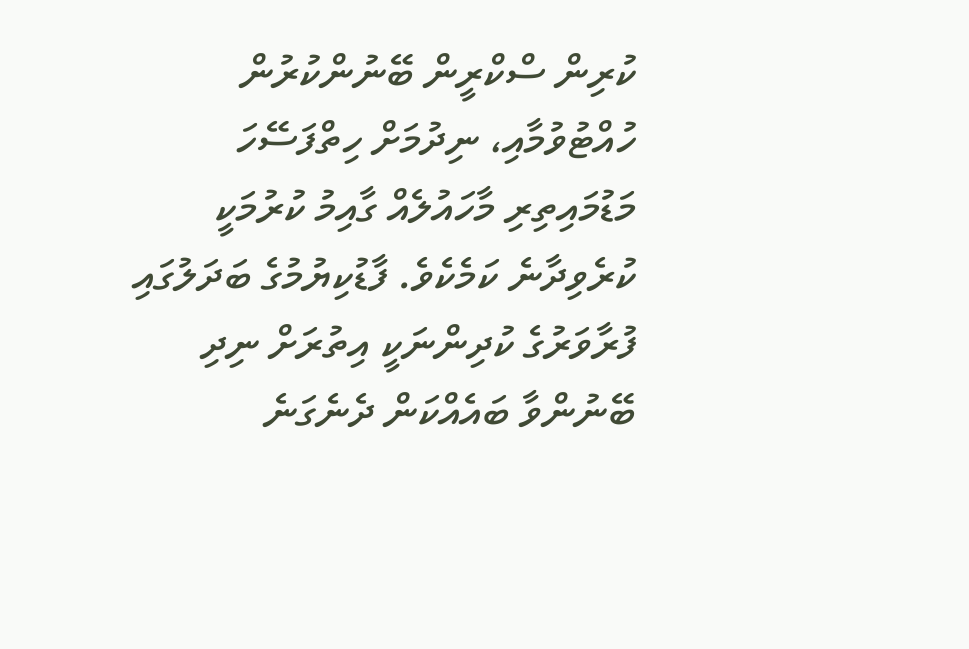ކުރިން ސްކްރީން ބޭނުންކުރުން ހުއްޓުވުމާއި، ނިދުމަށް ހިތްފަސޭހަ މަޑުމައިތިރި މާހައުލެއް ގާއިމު ކުރުމަކީ ކުރެވިދާނެ ކަމެކެވެ. ފާޑުކިޔުމުގެ ބަދަލުގައި ފުރާވަރުގެ ކުދިންނަކީ އިތުރަށް ނިދި ބޭނުންވާ ބައެއްކަން ދެނެގަނެ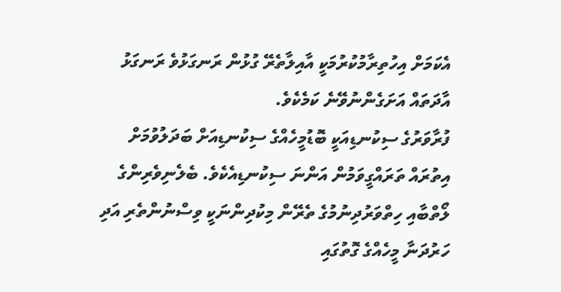އެކަމަށް އިހުތިރާމުކުރުމަކީ އާއިލާތެރޭ ގުޅުން ރަނގަޅުވެ ރަނގަޅު އާދަތައް އަށަގެންނުވޭނެ ކަމެކެވެ.
ފުރާވަރުގެ ސިކުނޑިއަކީ ބޮޑުމީހެއްގެ ސިކުނޑިއަށް ބަދަލުވުމަށް އިތުރައް ތަރައްގީވަމުން އަންނަ ސިކުނޑިއެކެވެ. ބެލެނިވެރިންގެ ލޯތްބާއި ހިތްވަރުދިނުމުގެ ތެރޭން މިކުދިންނަކީ ވިސްނުންތެރި އަދި ހަރުދަނާ މީހެއްގެ ގޮތުގައި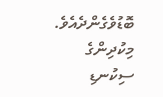ބޮޑުވެގެންދެއެވެ. މިކުދިންގެ ސިކުނޑި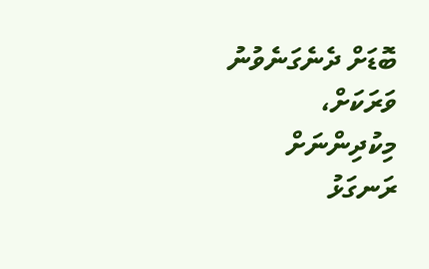ބޮޑަށް ދެނެގަނެވުނު ވަރަކަށް، މިކުދިންނަށް ރަނގަޅު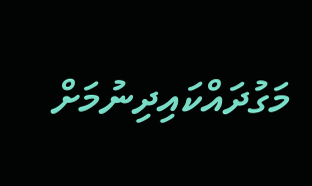މަގުދައްކައިދިނުމަށް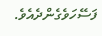ފަސޭހަވެގެންދެއެވެ.